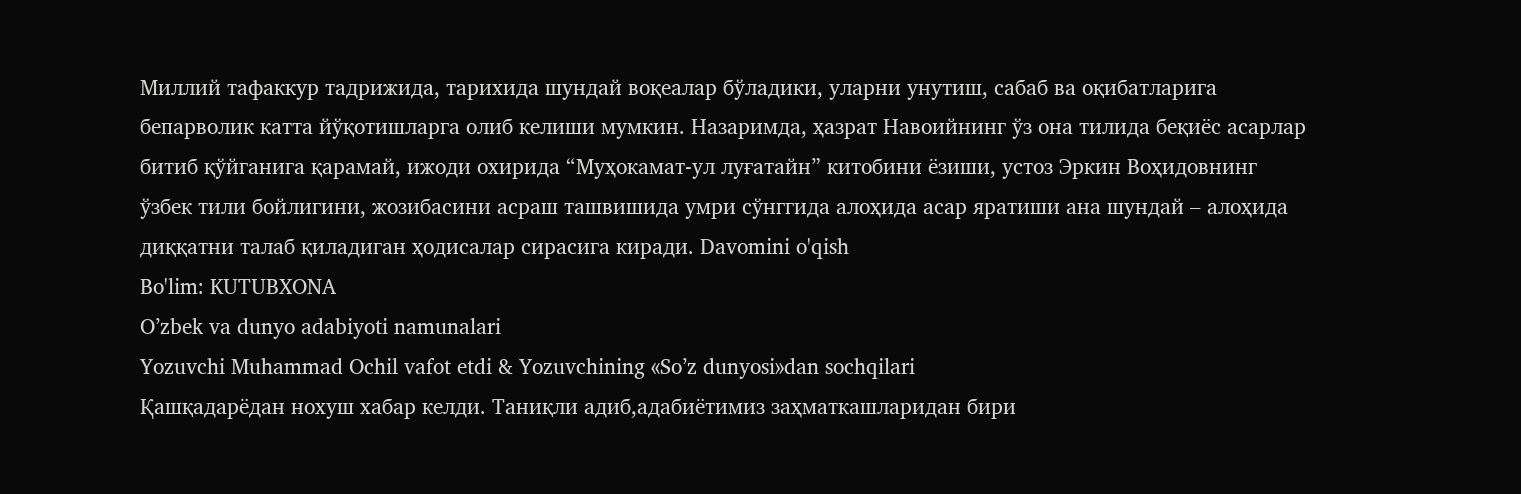Миллий тафаккур тадрижида, тарихида шундай воқеалар бўладики, уларни унутиш, сабаб ва оқибатларига бепарволик катта йўқотишларга олиб келиши мумкин. Назаримда, ҳазрат Навоийнинг ўз она тилида беқиёс асарлар битиб қўйганига қарамай, ижоди охирида “Муҳокамат-ул луғатайн” китобини ёзиши, устоз Эркин Воҳидовнинг ўзбек тили бойлигини, жозибасини асраш ташвишида умри сўнггида алоҳида асар яратиши ана шундай – алоҳида диққатни талаб қиладиган ҳодисалар сирасига киради. Davomini o'qish
Bo'lim: KUTUBXONA
O’zbek va dunyo adabiyoti namunalari
Yozuvchi Muhammad Ochil vafot etdi & Yozuvchining «So’z dunyosi»dan sochqilari
Қашқадарёдан нохуш хабар келди. Таниқли адиб,адабиётимиз заҳматкашларидан бири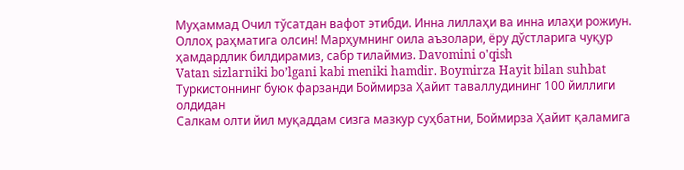Муҳаммад Очил тўсатдан вафот этибди. Инна лиллаҳи ва инна илаҳи рожиун. Оллоҳ раҳматига олсин! Марҳумнинг оила аъзолари, ёру дўстларига чуқур ҳамдардлик билдирамиз, сабр тилаймиз. Davomini o'qish
Vatan sizlarniki bo’lgani kabi meniki hamdir. Boymirza Hayit bilan suhbat
Туркистоннинг буюк фарзанди Боймирза Ҳайит таваллудининг 100 йиллиги олдидан
Салкам олти йил муқаддам сизга мазкур суҳбатни, Боймирза Ҳайит қаламига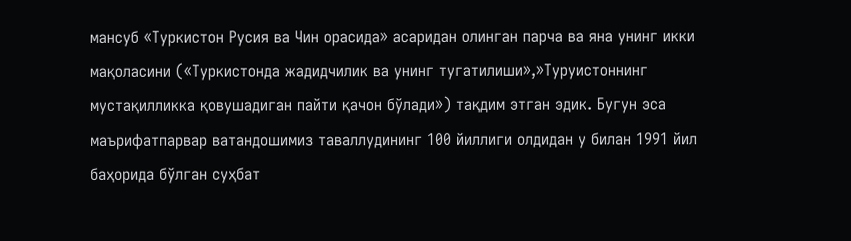мансуб «Туркистон Русия ва Чин орасида» асаридан олинган парча ва яна унинг икки мақоласини («Туркистонда жадидчилик ва унинг тугатилиши»,»Туруистоннинг мустақилликка қовушадиган пайти қачон бўлади») тақдим этган эдик. Бугун эса маърифатпарвар ватандошимиз таваллудининг 100 йиллиги олдидан у билан 1991 йил баҳорида бўлган суҳбат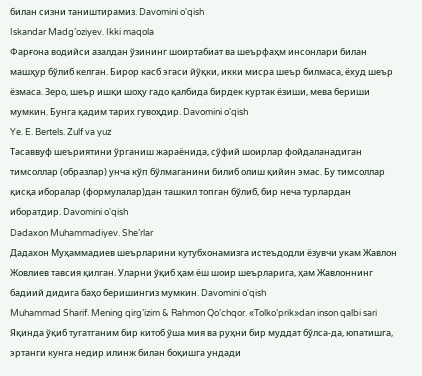билан сизни таништирамиз. Davomini o'qish
Iskandar Madg’oziyev. Ikki maqola
Фарғона водийси азалдан ўзининг шоиртабиат ва шеърфаҳм инсонлари билан машҳур бўлиб келган. Бирор касб эгаси йўқки, икки мисра шеър билмаса, ёхуд шеър ёзмаса. Зеро, шеър ишқи шоҳу гадо қалбида бирдек куртак ёзиши, мева бериши мумкин. Бунга қадим тарих гувоҳдир. Davomini o'qish
Ye. E. Bertels. Zulf va yuz
Тасаввуф шеъриятини ўрганиш жараёнида, сўфий шоирлар фойдаланадиган тимсоллар (образлар) унча кўп бўлмаганини билиб олиш қийин эмас. Бу тимсоллар қисқа иборалар (формулалар)дан ташкил топган бўлиб, бир неча турлардан иборатдир. Davomini o'qish
Dadaxon Muhammadiyev. She’rlar
Дадахон Муҳаммадиев шеърларини кутубхонамизга истеъдодли ёзувчи укам Жавлон Жовлиев тавсия қилган. Уларни ўқиб ҳам ёш шоир шеърларига, ҳам Жавлоннинг бадиий дидига баҳо беришингиз мумкин. Davomini o'qish
Muhammad Sharif. Mening qirg’izim & Rahmon Qo’chqor. «Tolko’prik»dan inson qalbi sari
Яқинда ўқиб тугатганим бир китоб ўша мия ва руҳни бир муддат бўлса-да, юпатишга, эртанги кунга недир илинж билан боқишга ундади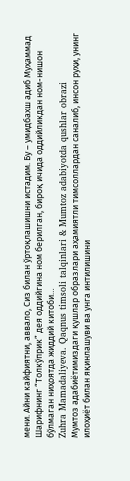мени. Айни кайфиятни, аввало, Сиз билан ўртоқлашишни истадим. Бу – умидбахш адиб Муҳаммад Шарифнинг “Толкўприк” дея оддийгина ном берилган, бироқ ичида оддийликдан ном-нишон бўлмаган ниҳоятда жиддий китоби…
Zuhra Mamadaliyeva. Qaqnus timsoli talqinlari & Mumtoz adabiyotda qushlar obrazi
Мумтоз адабиётимиздаги қушлар образлари аҳамиятли тимсоллардан саналиб, инсон руҳи, унинг илоҳиёт билан яқинлашуви ва унга интилишини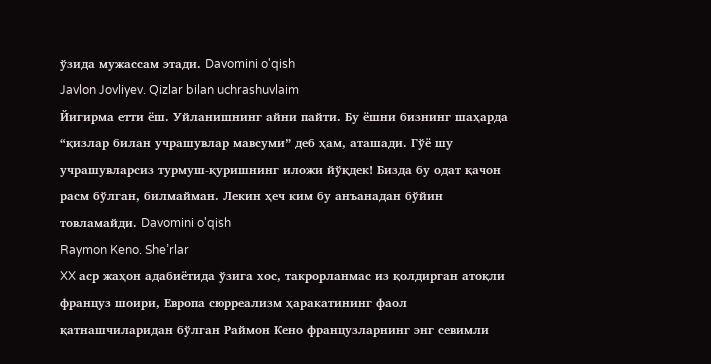ўзида мужассам этади. Davomini o'qish
Javlon Jovliyev. Qizlar bilan uchrashuvlaim
Йигирма етти ёш. Уйланишнинг айни пайти. Бу ёшни бизнинг шаҳарда “қизлар билан учрашувлар мавсуми” деб ҳам, аташади. Гўё шу учрашувларсиз турмуш-қуришнинг иложи йўқдек! Бизда бу одат қачон расм бўлган, билмайман. Лекин ҳеч ким бу анъанадан бўйин товламайди. Davomini o'qish
Raymon Keno. She’rlar
XX аср жаҳон адабиётида ўзига хос, такрорланмас из қолдирган атоқли француз шоири, Европа сюрреализм ҳаракатининг фаол қатнашчиларидан бўлган Раймон Кено французларнинг энг севимли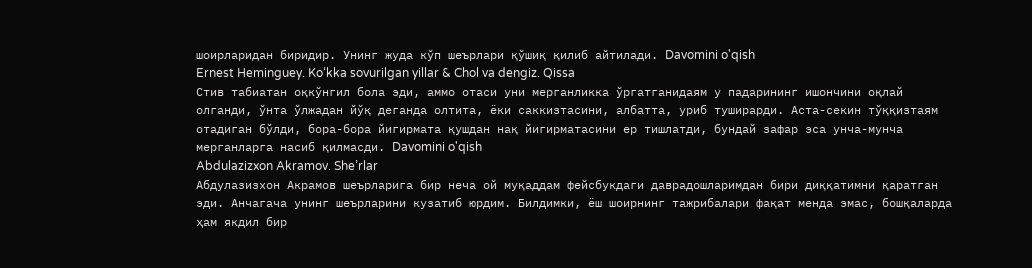шоирларидан биридир. Унинг жуда кўп шеърлари қўшиқ қилиб айтилади. Davomini o'qish
Ernest Heminguey. Ko‘kka sovurilgan yillar & Chol va dengiz. Qissa
Стив табиатан оқкўнгил бола эди, аммо отаси уни мерганликка ўргатганидаям у падарининг ишончини оқлай олганди, ўнта ўлжадан йўқ деганда олтита, ёки саккизтасини, албатта, уриб туширарди. Аста-секин тўққизтаям отадиган бўлди, бора-бора йигирмата қушдан нақ йигирматасини ер тишлатди, бундай зафар эса унча-мунча мерганларга насиб қилмасди. Davomini o'qish
Abdulazizxon Akramov. She’rlar
Абдулазизхон Акрамов шеърларига бир неча ой муқаддам фейсбукдаги даврадошларимдан бири диққатимни қаратган эди. Анчагача унинг шеърларини кузатиб юрдим. Билдимки, ёш шоирнинг тажрибалари фақат менда эмас, бошқаларда ҳам якдил бир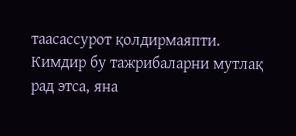таасассурот қолдирмаяпти. Кимдир бу тажрибаларни мутлақ рад этса, яна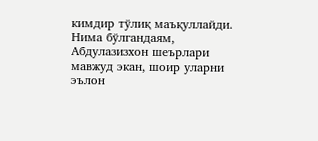кимдир тўлиқ маъқуллайди. Нима бўлгандаям, Абдулазизхон шеърлари мавжуд экан, шоир уларни эълон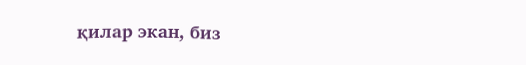қилар экан, биз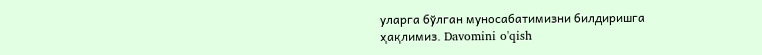уларга бўлган муносабатимизни билдиришга ҳақлимиз. Davomini o'qish